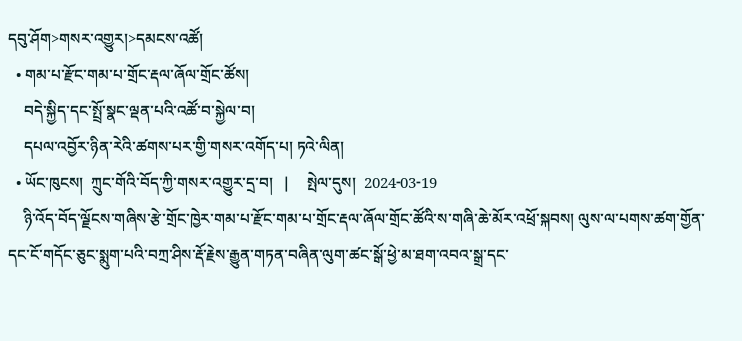དབུ་ཤོག>གསར་འགྱུར།>དམངས་འཚོ།
  • གམ་པ་རྫོང་གམ་པ་གྲོང་རྡལ་ཞོལ་གྲོང་ཚོས།
    བདེ་སྐྱིད་དང་སྤྲོ་སྣང་ལྡན་པའི་འཚོ་བ་སྐྱེལ་བ།
    དཔལ་འབྱོར་ཉིན་རེའི་ཚགས་པར་གྱི་གསར་འགོད་པ། ཏའེ་ལིན།
  • ཡོང་ཁུངས།  ཀྲུང་གོའི་བོད་ཀྱི་གསར་འགྱུར་དྲ་བ།   |     སྤེལ་དུས།  2024-03-19
    ཉི་འོད་བོད་ལྗོངས་གཞིས་རྩེ་གྲོང་ཁྱེར་གམ་པ་རྫོང་གམ་པ་གྲོང་རྡལ་ཞོལ་གྲོང་ཚོའི་ས་གཞི་ཆེ་མོར་འཕྲོ་སྐབས། ལུས་ལ་པགས་ཚག་གྱོན་དང་ངོ་གདོང་ཅུང་སྨུག་པའི་བཀྲ་ཤིས་རྡོ་རྗེས་རྒྱུན་གཏན་བཞིན་ལུག་ཚང་སྒོ་ཕྱེ་མ་ཐག་འབའ་སྒྲ་དང་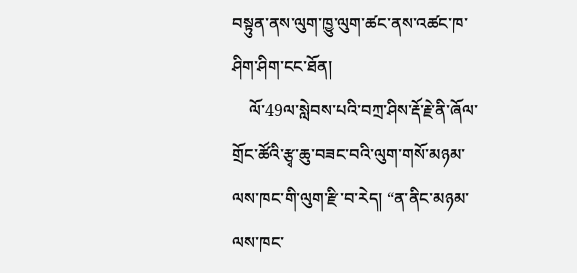བསྟུན་ནས་ལུག་ཁྱུ་ལུག་ཚང་ནས་འཚང་ཁ་ཤིག་ཤིག་ངང་ཐོན།
    ལོ་49ལ་སླེབས་པའི་བཀྲ་ཤིས་རྡོ་རྗེ་ནི་ཞོལ་གྲོང་ཚོའི་རྩྭ་ཆུ་བཟང་བའི་ལུག་གསོ་མཉམ་ལས་ཁང་གི་ལུག་རྫི་བ་རེད། “ན་ནིང་མཉམ་ལས་ཁང་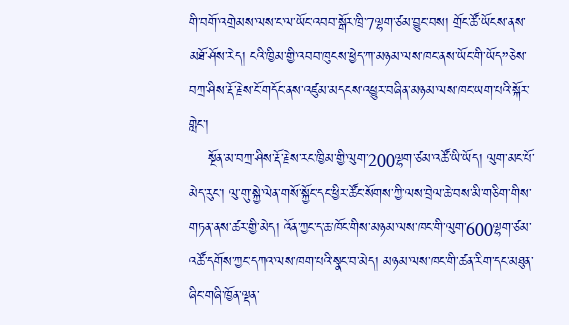གི་བགོ་འགྲེམས་ལས་ང་ལ་ཡོང་འབབ་སྒོར་ཁྲི་7ལྷག་ཙམ་བྱུང་བས། གྲོང་ཚོ་ཡོངས་ནས་མཐོ་ཤོས་རེད། ངའི་ཁྱིམ་གྱི་འབབ་ཁུངས་ཕྱེད་ཀ་མཉམ་ལས་ཁང་ནས་ཡོང་གི་ཡོད”ཅེས་བཀྲ་ཤིས་རྡོ་རྗེས་ངོ་གདོང་ནས་འཛུམ་མདངས་འཕྱུར་བཞིན་མཉམ་ལས་ཁང་ཡག་པའི་སྐོར་གླེང་།
    སྔོན་མ་བཀྲ་ཤིས་རྡོ་རྗེས་རང་ཁྱིམ་གྱི་ལུག་200ལྷག་ཙམ་འཚོ་ཡི་ཡོད། ལུག་མང་པོ་མེད་རུང་། ལུ་གུ་སྐྱེ་ལེན་གསོ་སྐྱོང་དང་ཕྱིར་ཚོང་སོགས་ཀྱི་ལས་བྲེལ་ཆེ་བས་མི་གཅིག་གིས་གཏན་ནས་ཚར་གྱི་མེད། འོན་ཀྱང་ད་ཆ་ཁོང་གིས་མཉམ་ལས་ཁང་གི་ལུག་600ལྷག་ཙམ་འཚོ་དགོས་ཀྱང་དཀའ་ལས་ཁག་པའི་སྣང་བ་མེད། མཉམ་ལས་ཁང་གི་ཚན་རིག་དང་མཐུན་ཞིང་གཞི་ཁྱོན་ལྡན་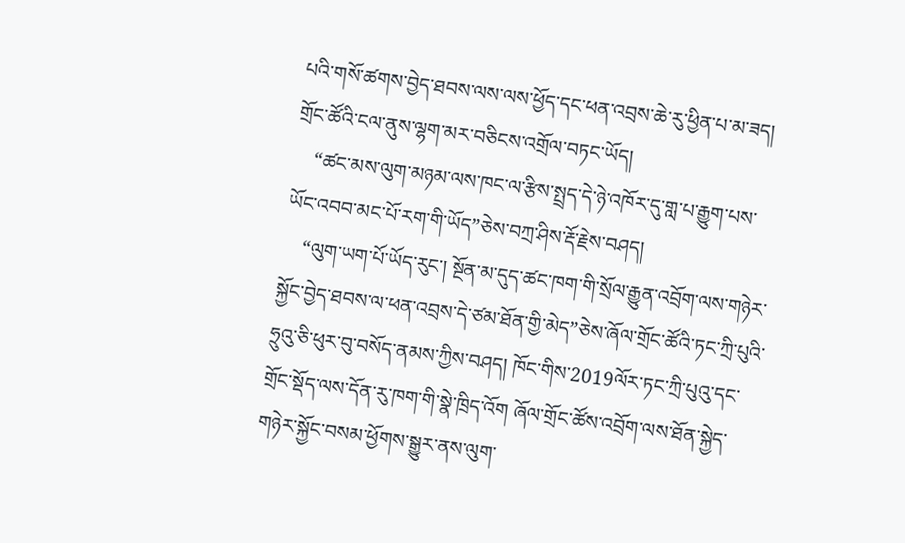པའི་གསོ་ཚགས་བྱེད་ཐབས་ལས་ལས་ཕྱོད་དང་ཕན་འབྲས་ཆེ་རུ་ཕྱིན་པ་མ་ཟད། གྲོང་ཚོའི་ངལ་ནུས་ལྷག་མར་བཅིངས་འགྲོལ་བཏང་ཡོད།
    “ཚང་མས་ལུག་མཉམ་ལས་ཁང་ལ་རྩིས་སྤྲད་དེ་ཉེ་འཁོར་དུ་གླ་པ་རྒྱུག་པས་ཡོང་འབབ་མང་པོ་རག་གི་ཡོད”ཅེས་བཀྲ་ཤིས་རྡོ་རྗེས་བཤད།
    “ལུག་ཡག་པོ་ཡོད་རུང་། སྔོན་མ་དུད་ཚང་ཁག་གི་སྲོལ་རྒྱུན་འབྲོག་ལས་གཉེར་སྐྱོང་བྱེད་ཐབས་ལ་ཕན་འབྲས་དེ་ཙམ་ཐོན་གྱི་མེད”ཅེས་ཞོལ་གྲོང་ཚོའི་ཏང་ཀྲི་པུའི་ཧྲུའུ་ཅི་ཕུར་བུ་བསོད་ནམས་ཀྱིས་བཤད། ཁོང་གིས་2019ལོར་ཏང་ཀྲི་པུའུ་དང་གྲོང་སྡོད་ལས་དོན་རུ་ཁག་གི་སྣེ་ཁྲིད་འོག ཞོལ་གྲོང་ཚོས་འབྲོག་ལས་ཐོན་སྐྱེད་གཉེར་སྐྱོང་བསམ་ཕྱོགས་སྒྱུར་ནས་ལུག་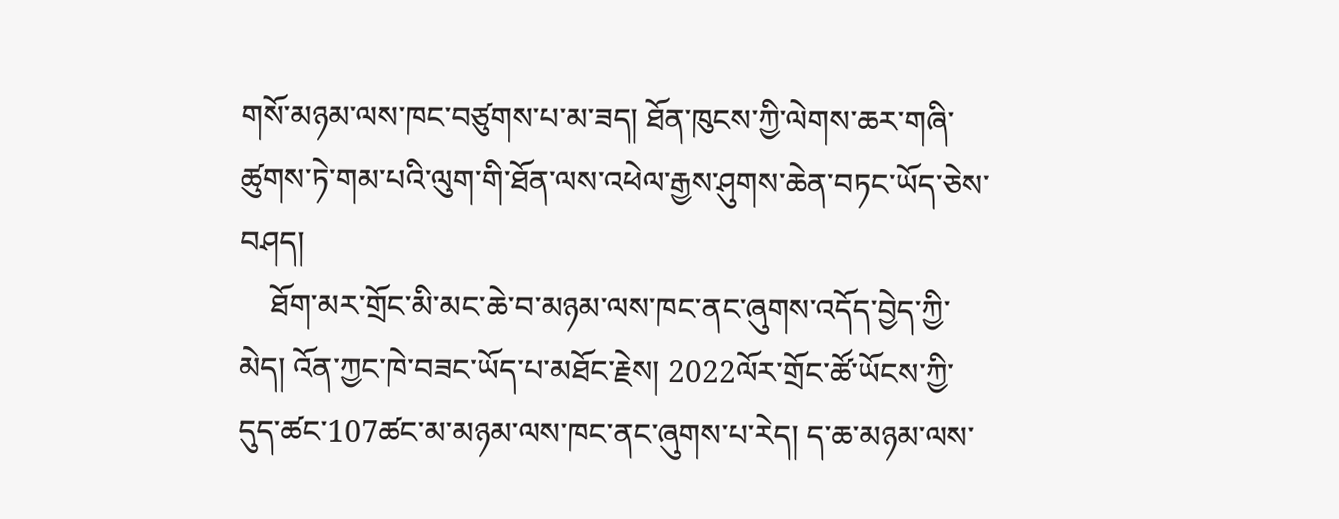གསོ་མཉམ་ལས་ཁང་བཙུགས་པ་མ་ཟད། ཐོན་ཁུངས་ཀྱི་ལེགས་ཆར་གཞི་ཚུགས་ཏེ་གམ་པའི་ལུག་གི་ཐོན་ལས་འཕེལ་རྒྱས་ཤུགས་ཆེན་བཏང་ཡོད་ཅེས་བཤད།
    ཐོག་མར་གྲོང་མི་མང་ཆེ་བ་མཉམ་ལས་ཁང་ནང་ཞུགས་འདོད་བྱེད་ཀྱི་མེད། འོན་ཀྱང་ཁེ་བཟང་ཡོད་པ་མཐོང་རྗེས། 2022ལོར་གྲོང་ཚོ་ཡོངས་ཀྱི་དུད་ཚང་107ཚང་མ་མཉམ་ལས་ཁང་ནང་ཞུགས་པ་རེད། ད་ཆ་མཉམ་ལས་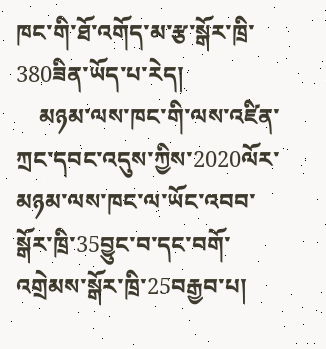ཁང་གི་ཐོ་འགོད་མ་རྩ་སྒོར་ཁྲི་380ཟིན་ཡོད་པ་རེད།
    མཉམ་ལས་ཁང་གི་ལས་འཛིན་ཀྲང་དབང་འདུས་ཀྱིས་2020ལོར་མཉམ་ལས་ཁང་ལ་ཡོང་འབབ་སྒོར་ཁྲི་35བྱུང་བ་དང་བགོ་འགྲེམས་སྒོར་ཁྲི་25བརྒྱབ་པ།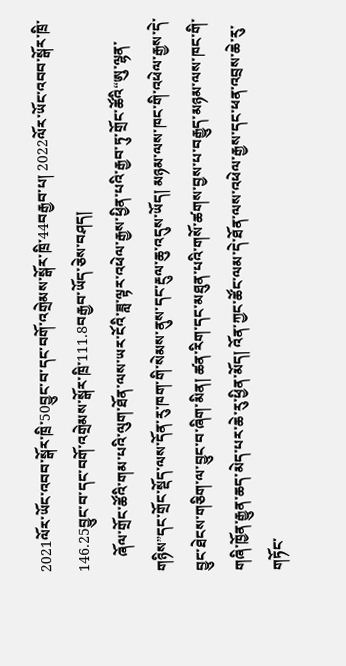2021ལོར་ཡོང་འབབ་སྒོར་ཁྲི་50བྱུང་བ་དང་བགོ་འགྲེམས་སྒོར་ཁྲི་44བརྒྱབ་པ། 2022ལོར་ཡོང་འབབ་སྒོར་ཁྲི་146.25བྱུང་བ་དང་བགོ་འགྲེམས་སྒོར་ཁྲི་111.8བརྒྱབ་ཡོད་ཅེས་བཤད།
    ཞོལ་གྲོང་ཚོའི་གམ་པའི་ལུག་ཐོན་ལས་ཡར་ངོའི་ཟླ་ལྟར་འཕེལ་རྒྱས་ཕྱིན་པའི་རྒྱབ་ཏུ་གྲོང་ཚོའི“ཨུ་ལྷན་གཉིས”དང་གྲོང་སྡོད་ལས་དོན་རུ་ཁག་གི་སེམས་ནུས་དང་རྔུལ་ཆུ་འདུས་ཡོད། མཉམ་ལས་ཁང་གི་འཕེལ་རྒྱས་དེ་བྱུང་ཐེངས་གཅིག་ལ་བྱུང་བ་ཞིག་མིན། ཚན་རིག་དང་མཐུན་པའི་གསོ་ཚགས་བྱས་པ་བརྒྱུད་མཉམ་ལས་ཁང་གི་གཞི་ཁྱོན་རྒྱུན་ཆད་མེད་པར་ཆེ་རུ་ཕྱིན་མོད། འོན་ཀྱང་ཚོང་ལམ་དེ་ཐོན་ལས་འཕེལ་རྒྱས་དང་ཕན་འབྲས་ཆེ་རུ་གཏོང་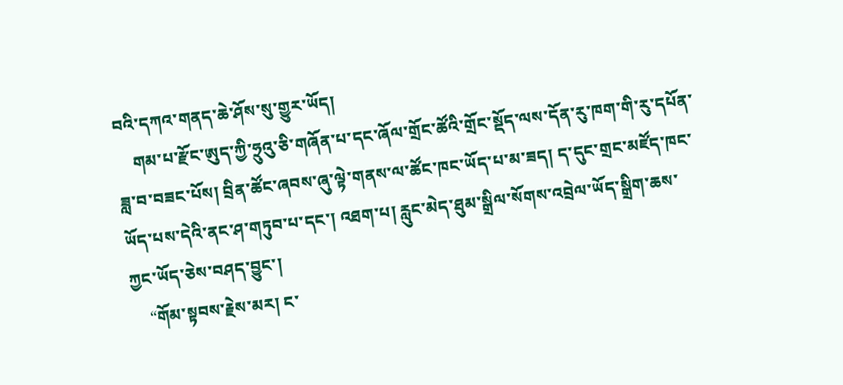བའི་དཀའ་གནད་ཆེ་ཤོས་སུ་གྱུར་ཡོད།
    གམ་པ་རྫོང་ཨུད་ཀྱི་ཧྲུའུ་ཅི་གཞོན་པ་དང་ཞོལ་གྲོང་ཚོའི་གྲོང་སྡོད་ལས་དོན་རུ་ཁག་གི་རུ་དཔོན་ཟླ་བ་བཟང་པོས། བྲིན་ཚོང་ཞབས་ཞུ་ལྟེ་གནས་ལ་ཚོང་ཁང་ཡོད་པ་མ་ཟད། ད་དུང་གྲང་མཛོད་ཁང་ཡོད་པས་དེའི་ནང་ཤ་གཏུབ་པ་དང་། འཐག་པ། རླུང་མེད་ཐུམ་སྒྲིལ་སོགས་འབྲེལ་ཡོད་སྒྲིག་ཆས་ཀྱང་ཡོད་ཅེས་བཤད་བྱུང་།
    “གོམ་སྟབས་རྗེས་མར། ང་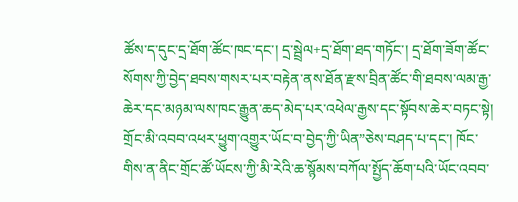ཚོས་ད་དུང་དྲ་ཐོག་ཚོང་ཁང་དང་། དྲ་སྦྲེལ+དྲ་ཐོག་ཐད་གཏོང་། དྲ་ཐོག་ཟོག་ཚོང་སོགས་ཀྱི་བྱེད་ཐབས་གསར་པར་བརྟེན་ནས་ཐོན་རྫས་བྲིན་ཚོང་གི་ཐབས་ལམ་རྒྱ་ཆེར་དང་མཉམ་ལས་ཁང་རྒྱུན་ཆད་མེད་པར་འཕེལ་རྒྱས་དང་སྟོབས་ཆེར་བཏང་སྟེ། གྲོང་མི་འབབ་འཕར་ཕྱུག་འགྱུར་ཡོང་བ་བྱེད་ཀྱི་ཡིན”ཅེས་བཤད་པ་དང་། ཁོང་གིས་ན་ནིང་གྲོང་ཚོ་ཡོངས་ཀྱི་མི་རེའི་ཆ་སྙོམས་བཀོལ་སྤྱོད་ཆོག་པའི་ཡོང་འབབ་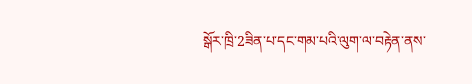སྒོར་ཁྲི་2ཟིན་པ་དང་གམ་པའི་ལུག་ལ་བརྟེན་ནས་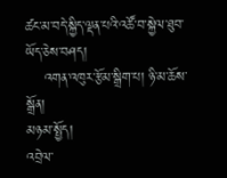ཚང་མ་བདེ་སྐྱིད་ལྡན་པའི་འཚོ་བ་སྐྱེལ་ཐུབ་ཡོད་ཅེས་བཤད།
    འགན་འཁུར་རྩོམ་སྒྲིག་པ། ཉི་མ་ཆོས་སྒྲོན།
མཉམ་སྤྱོད།
འབྲེལ་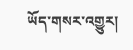ཡོད་གསར་འགྱུར།